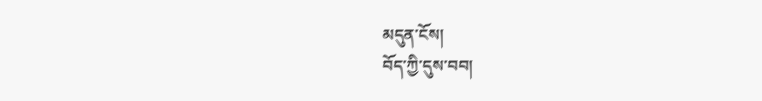མདུན་ངོས།
བོད་ཀྱི་དུས་བབ།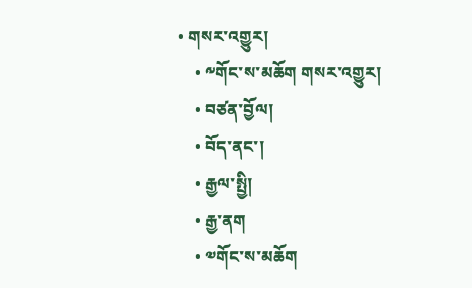• གསར་འགྱུར།
    • ༸གོང་ས་མཆོག གསར་འགྱུར།
    • བཙན་བྱོལ།
    • བོད་ནང་།
    • རྒྱལ་སྤྱི།
    • རྒྱ་ནག
    • ༧གོང་ས་མཆོག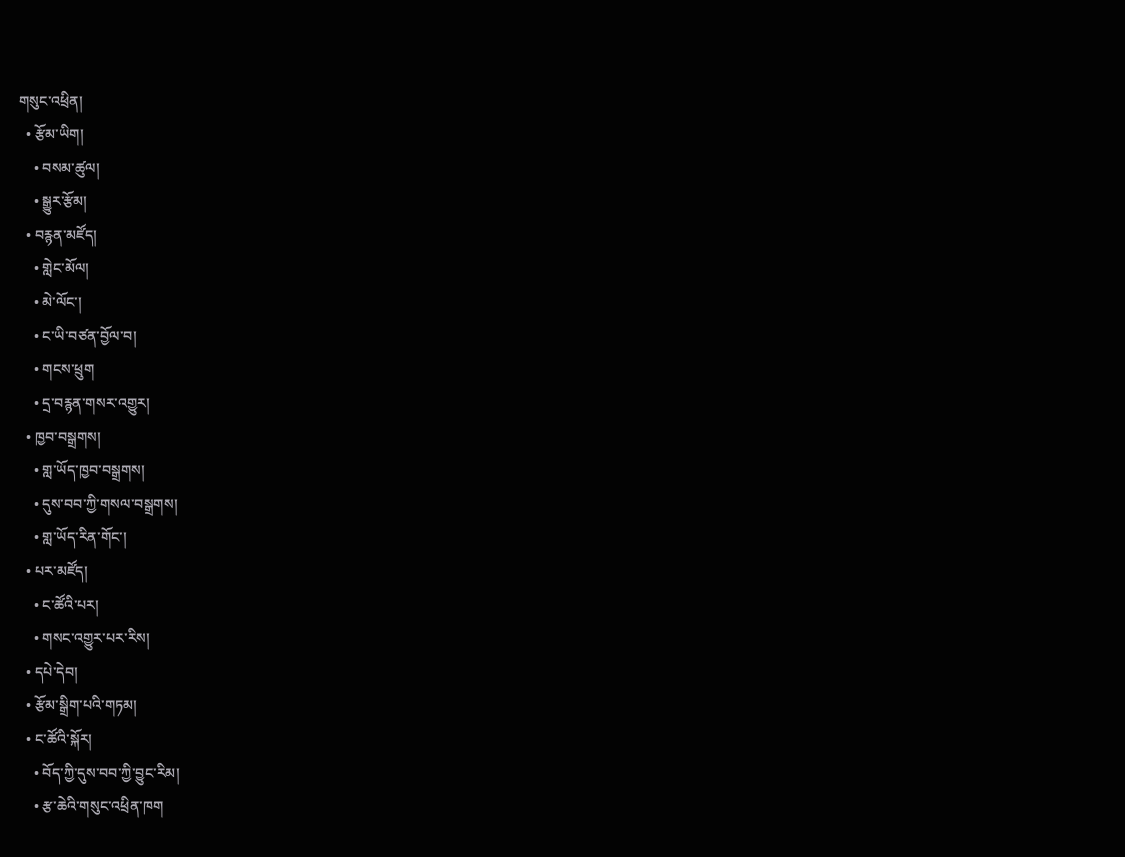གསུང་འཕྲིན།
  • རྩོམ་ཡིག།
    • བསམ་ཚུལ།
    • སྒྱུར་རྩོམ།
  • བརྙན་མཛོད།
    • གླེང་མོལ།
    • མེ་ལོང་།
    • ང་ཡི་བཙན་བྱོལ་བ།
    • གངས་ཕྲུག
    • དྲ་བརྙན་གསར་འགྱུར།
  • ཁྱབ་བསྒྲགས།
    • གླ་ཡོད་ཁྱབ་བསྒྲགས།
    • དུས་བབ་ཀྱི་གསལ་བསྒྲགས།
    • གླ་ཡོད་རིན་གོང་།
  • པར་མཛོད།
    • ང་ཚོའི་པར།
    • གསང་འགྱུར་པར་རིས།
  • དཔེ་དེབ།
  • རྩོམ་སྒྲིག་པའི་གཏམ།
  • ང་ཚོའི་སྐོར།
    • བོད་ཀྱི་དུས་བབ་ཀྱི་བྱུང་རིམ།
    • རྩ་ཆེའི་གསུང་འཕྲིན་ཁག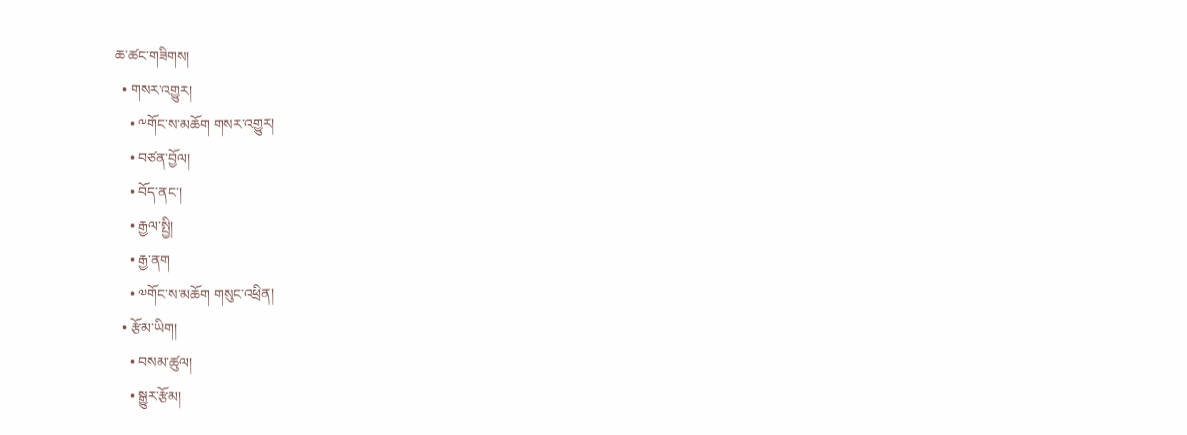ཆ་ཚང་གཟིགས།
  • གསར་འགྱུར།
    • ༸གོང་ས་མཆོག གསར་འགྱུར།
    • བཙན་བྱོལ།
    • བོད་ནང་།
    • རྒྱལ་སྤྱི།
    • རྒྱ་ནག
    • ༧གོང་ས་མཆོག གསུང་འཕྲིན།
  • རྩོམ་ཡིག།
    • བསམ་ཚུལ།
    • སྒྱུར་རྩོམ།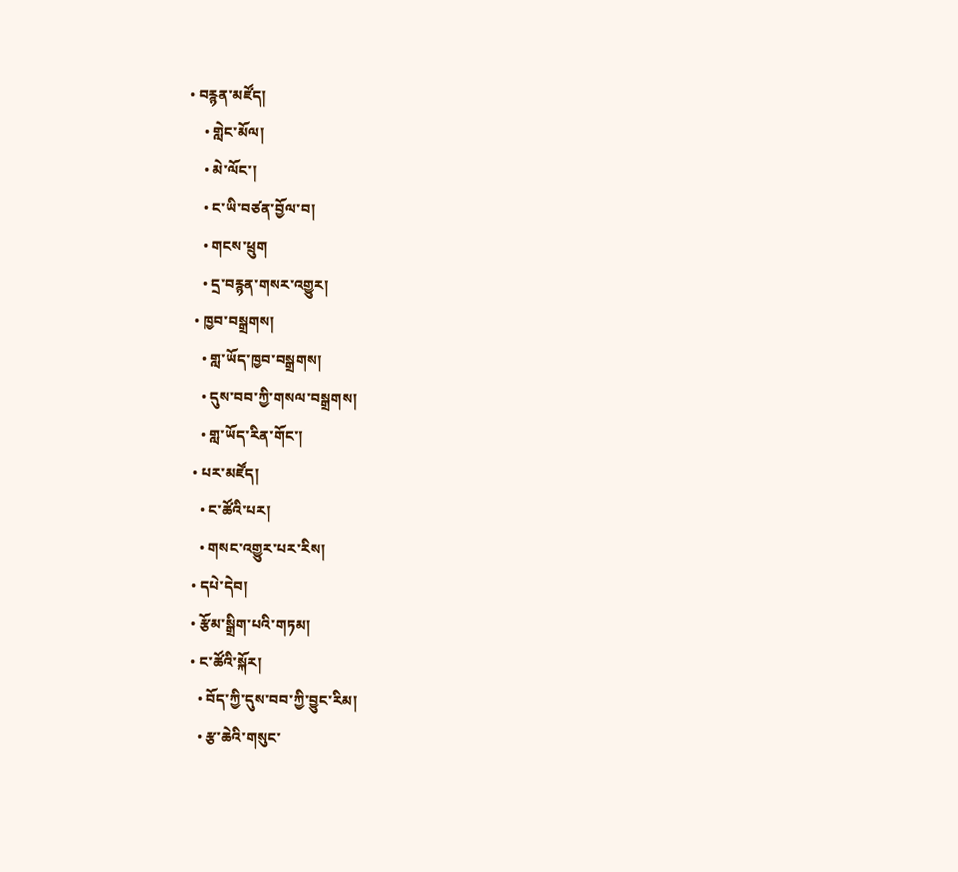• བརྙན་མཛོད།
    • གླེང་མོལ།
    • མེ་ལོང་།
    • ང་ཡི་བཙན་བྱོལ་བ།
    • གངས་ཕྲུག
    • དྲ་བརྙན་གསར་འགྱུར།
  • ཁྱབ་བསྒྲགས།
    • གླ་ཡོད་ཁྱབ་བསྒྲགས།
    • དུས་བབ་ཀྱི་གསལ་བསྒྲགས།
    • གླ་ཡོད་རིན་གོང་།
  • པར་མཛོད།
    • ང་ཚོའི་པར།
    • གསང་འགྱུར་པར་རིས།
  • དཔེ་དེབ།
  • རྩོམ་སྒྲིག་པའི་གཏམ།
  • ང་ཚོའི་སྐོར།
    • བོད་ཀྱི་དུས་བབ་ཀྱི་བྱུང་རིམ།
    • རྩ་ཆེའི་གསུང་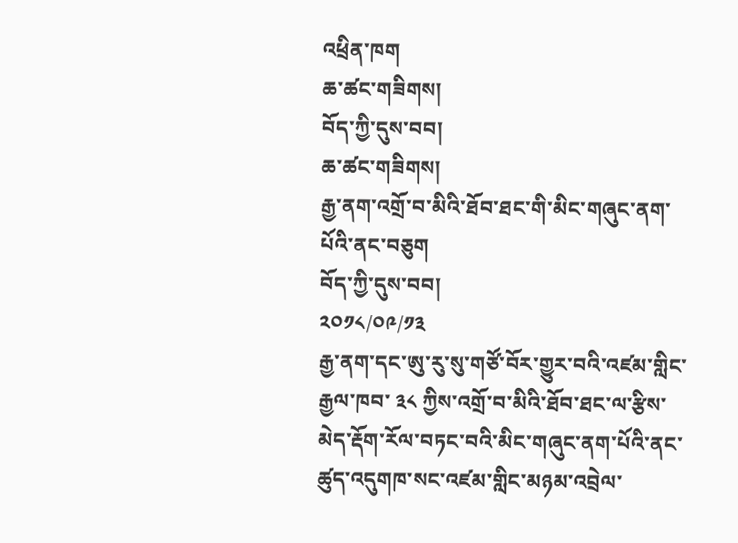འཕྲིན་ཁག
ཆ་ཚང་གཟིགས།
བོད་ཀྱི་དུས་བབ།
ཆ་ཚང་གཟིགས།
རྒྱ་ནག་འགྲོ་བ་མིའི་ཐོབ་ཐང་གི་མིང་གཞུང་ནག་པོའི་ནང་བཅུག
བོད་ཀྱི་དུས་བབ།
༢༠༡༨/༠༩/༡༣
རྒྱ་ནག་དང་ཨུ་རུ་སུ་གཙོ་བོར་གྱུར་བའི་འཛམ་གླིང་རྒྱལ་ཁབ་ ༣༨ ཀྱིས་འགྲོ་བ་མིའི་ཐོབ་ཐང་ལ་རྩིས་མེད་རྡོག་རོལ་བཏང་བའི་མིང་གཞུང་ནག་པོའི་ནང་ཚུད་འདུགཁ་སང་འཛམ་གླིང་མཉམ་འབྲེལ་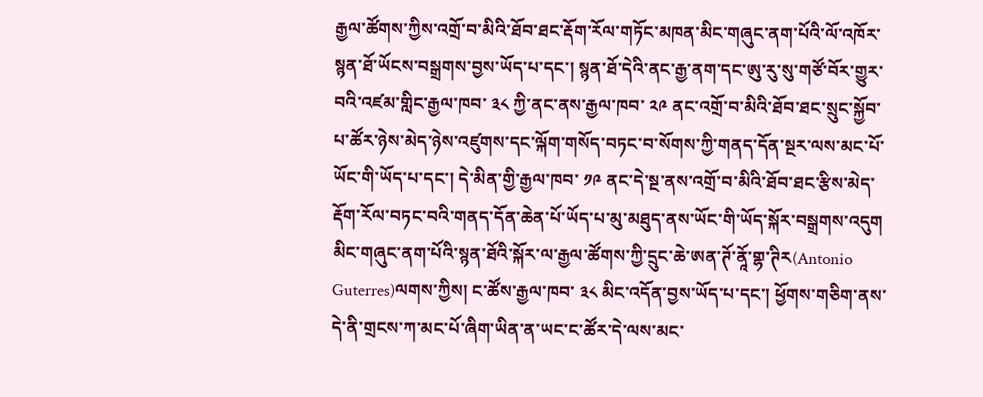རྒྱལ་ཚོགས་ཀྱིས་འགྲོ་བ་མིའི་ཐོབ་ཐང་རྡོག་རོལ་གཏོང་མཁན་མིང་གཞུང་ནག་པོའི་ལོ་འཁོར་སྙན་ཐོ་ཡོངས་བསྒྲགས་བྱས་ཡོད་པ་དང་། སྙན་ཐོ་དེའི་ནང་རྒྱ་ནག་དང་ཨུ་རུ་སུ་གཙོ་བོར་གྱུར་བའི་འཛམ་གླིང་རྒྱལ་ཁབ་ ༣༨ ཀྱི་ནང་ནས་རྒྱལ་ཁབ་ ༢༩ ནང་འགྲོ་བ་མིའི་ཐོབ་ཐང་སྲུང་སྐྱོབ་པ་ཚོར་ཉེས་མེད་ཉེས་འཛུགས་དང་ལྐོག་གསོད་བཏང་བ་སོགས་ཀྱི་གནད་དོན་སྔར་ལས་མང་པོ་ཡོང་གི་ཡོད་པ་དང་། དེ་མིན་གྱི་རྒྱལ་ཁབ་ ༡༩ ནང་དེ་སྔ་ནས་འགྲོ་བ་མིའི་ཐོབ་ཐང་རྩིས་མེད་རྡོག་རོལ་བཏང་བའི་གནད་དོན་ཆེན་པོ་ཡོད་པ་མུ་མཐུད་ནས་ཡོང་གི་ཡོད་སྐོར་བསྒྲགས་འདུག
མིང་གཞུང་ནག་པོའི་སྙན་ཐོའི་སྐོར་ལ་རྒྱལ་ཚོགས་ཀྱི་དྲུང་ཆེ་ཨན་ཊོ་ནཱོ་གྷ་ཊིར(Antonio Guterres)ལགས་ཀྱིས། ང་ཚོས་རྒྱལ་ཁབ་ ༣༨ མིང་འདོན་བྱས་ཡོད་པ་དང་། ཕྱོགས་གཅིག་ནས་དེ་ནི་གྲངས་ཀ་མང་པོ་ཞིག་ཡིན་ན་ཡང་ང་ཚོར་དེ་ལས་མང་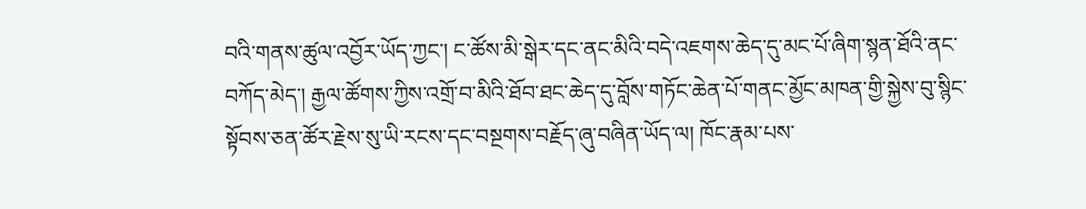བའི་གནས་ཚུལ་འབྱོར་ཡོད་ཀྱང་། ང་ཚོས་མི་སྒེར་དང་ནང་མིའི་བདེ་འཇགས་ཆེད་དུ་མང་པོ་ཞིག་སྙན་ཐོའི་ནང་བཀོད་མེད་། རྒྱལ་ཚོགས་ཀྱིས་འགྲོ་བ་མིའི་ཐོབ་ཐང་ཆེད་དུ་བློས་གཏོང་ཆེན་པོ་གནང་མྱོང་མཁན་གྱི་སྐྱེས་བུ་སྙིང་སྟོབས་ཅན་ཚོར་རྗེས་སུ་ཡི་རངས་དང་བསྔགས་བརྗོད་ཞུ་བཞིན་ཡོད་ལ། ཁོང་རྣམ་པས་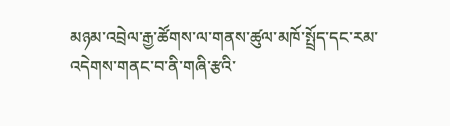མཉམ་འབྲེལ་རྒྱ་ཚོགས་ལ་གནས་ཚུལ་མཁོ་སྤྲོད་དང་རམ་འདེགས་གནང་བ་ནི་གཞི་རྩའི་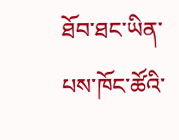ཐོབ་ཐང་ཡིན་པས་ཁོང་ཚོའི་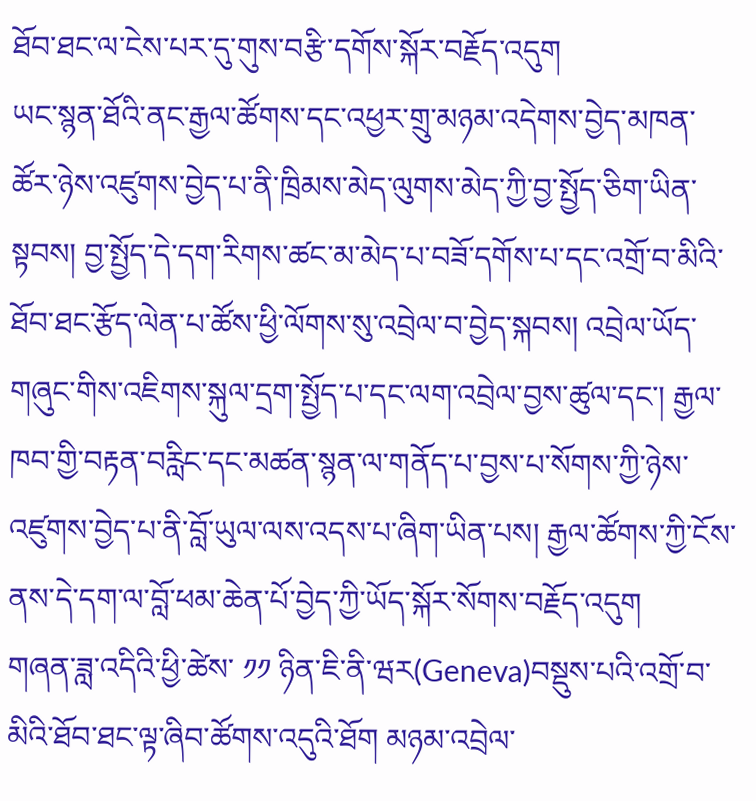ཐོབ་ཐང་ལ་ངེས་པར་དུ་གུས་བརྩི་དགོས་སྐོར་བརྗོད་འདུག
ཡང་སྙན་ཐོའི་ནང་རྒྱལ་ཚོགས་དང་འཕྱར་གྲུ་མཉམ་འདེགས་བྱེད་མཁན་ཚོར་ཉེས་འཛུགས་བྱེད་པ་ནི་ཁྲིམས་མེད་ལུགས་མེད་ཀྱི་བྱ་སྤྱོད་ཅིག་ཡིན་སྟབས། བྱ་སྤྱོད་དེ་དག་རིགས་ཚང་མ་མེད་པ་བཟོ་དགོས་པ་དང་འགྲོ་བ་མིའི་ཐོབ་ཐང་རྩོད་ལེན་པ་ཚོས་ཕྱི་ལོགས་སུ་འབྲེལ་བ་བྱེད་སྐབས། འབྲེལ་ཡོད་གཞུང་གིས་འཇིགས་སྐུལ་དྲག་སྤྱོད་པ་དང་ལག་འབྲེལ་བྱས་ཚུལ་དང་། རྒྱལ་ཁབ་གྱི་བརྟན་བརླིང་དང་མཚན་སྙན་ལ་གནོད་པ་བྱས་པ་སོགས་ཀྱི་ཉེས་འཛུགས་བྱེད་པ་ནི་བློ་ཡུལ་ལས་འདས་པ་ཞིག་ཡིན་པས། རྒྱལ་ཚོགས་ཀྱི་ངོས་ནས་དེ་དག་ལ་བློ་ཕམ་ཆེན་པོ་བྱེད་ཀྱི་ཡོད་སྐོར་སོགས་བརྗོད་འདུག
གཞན་ཟླ་འདིའི་ཕྱི་ཚེས་ ༡༡ ཉིན་ཇི་ནི་ཝར(Geneva)བསྡུས་པའི་འགྲོ་བ་མིའི་ཐོབ་ཐང་ལྟ་ཞིབ་ཚོགས་འདུའི་ཐོག མཉམ་འབྲེལ་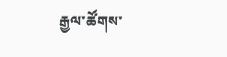རྒྱལ་ཚོགས་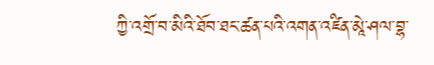ཀྱི་འགྲོ་བ་མིའི་ཐོབ་ཐང་ཚན་པའི་འགན་འཛིན་མཱེ་ཤལ་བྷ་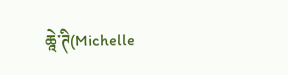ཆཱེ་ཊི(Michelle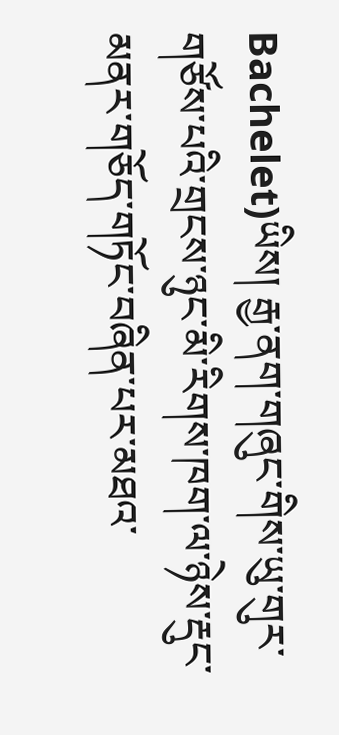Bachelet)ཡིས། རྒྱ་ནག་གཞུང་གིས་ཡུ་གུར་གཙོས་པའི་གྲངས་ཉུང་མི་རིགས་ཁག་ལ་ཉེས་རྡུང་མནར་གཅོད་གཏོང་བཞིན་པར་མཐའ་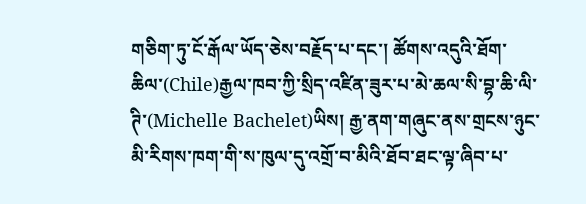གཅིག་ཏུ་ངོ་རྒོལ་ཡོད་ཅེས་བརྗོད་པ་དང་། ཚོགས་འདུའི་ཐོག་ཆིལ་(Chile)རྒྱལ་ཁབ་ཀྱི་སྲིད་འཛིན་ཟུར་པ་མེ་ཆལ་སི་བྷ་ཆི་ལི་ཊི་(Michelle Bachelet)ཡིས། རྒྱ་ནག་གཞུང་ནས་གྲངས་ཉུང་མི་རིགས་ཁག་གི་ས་ཁུལ་དུ་འགྲོ་བ་མིའི་ཐོབ་ཐང་ལྟ་ཞིབ་པ་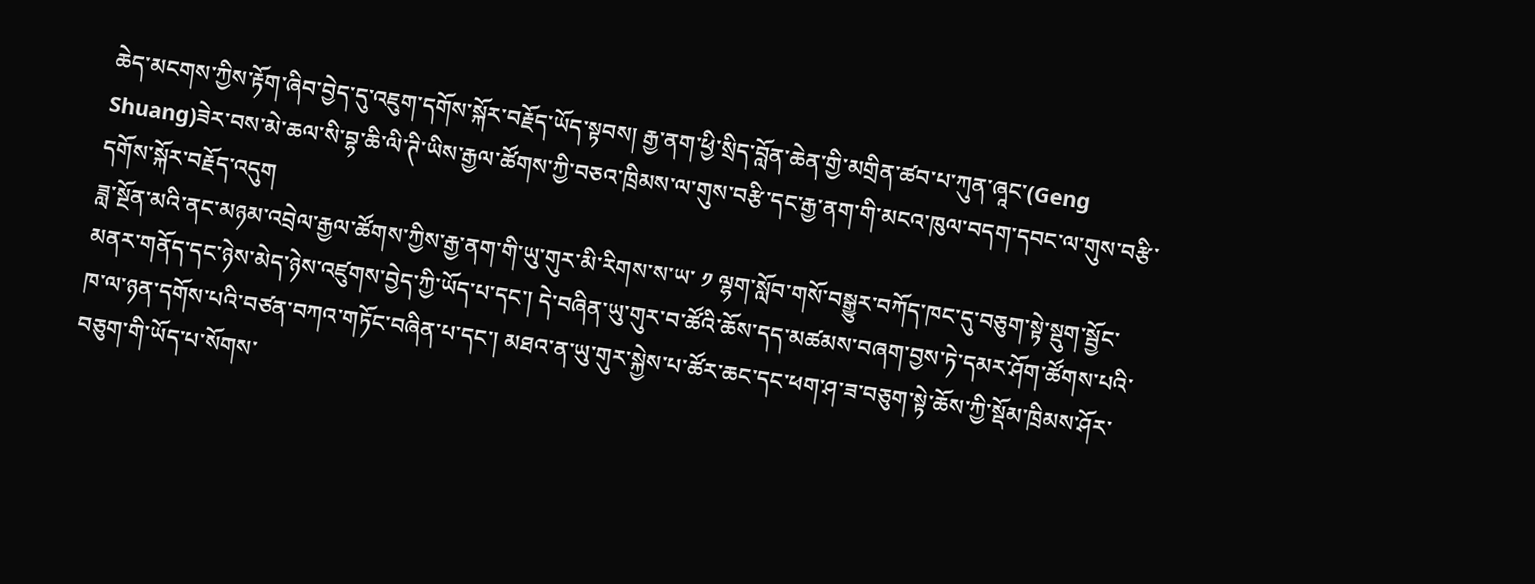ཆེད་མངགས་ཀྱིས་རྟོག་ཞིབ་བྱེད་དུ་འཇུག་དགོས་སྐོར་བརྗོད་ཡོད་སྟབས། རྒྱ་ནག་ཕྱི་སྲིད་བློན་ཆེན་གྱི་མགྲིན་ཚབ་པ་ཀུན་ཞཱང་(Geng Shuang)ཟེར་བས་མེ་ཆལ་སི་བྷ་ཆི་ལི་ཊི་ཡིས་རྒྱལ་ཚོགས་ཀྱི་བཅའ་ཁྲིམས་ལ་གུས་བརྩི་དང་རྒྱ་ནག་གི་མངའ་ཁུལ་བདག་དབང་ལ་གུས་བརྩི་དགོས་སྐོར་བརྗོད་འདུག
ཟླ་སྔོན་མའི་ནང་མཉམ་འབྲེལ་རྒྱལ་ཚོགས་ཀྱིས་རྒྱ་ནག་གི་ཡུ་གུར་མི་རིགས་ས་ཡ་ ༡ ལྷག་སློབ་གསོ་བསྒྱུར་བཀོད་ཁང་དུ་བཅུག་སྟེ་སྡུག་སྦྱོང་མནར་གནོད་དང་ཉེས་མེད་ཉེས་འཛུགས་བྱེད་ཀྱི་ཡོད་པ་དང་། དེ་བཞིན་ཡུ་གུར་བ་ཚོའི་ཆོས་དད་མཚམས་བཞག་བྱས་ཏེ་དམར་ཤོག་ཚོགས་པའི་ཁ་ལ་ཉན་དགོས་པའི་བཙན་བཀའ་གཏོང་བཞིན་པ་དང་། མཐའ་ན་ཡུ་གུར་སྐྱེས་པ་ཚོར་ཆང་དང་ཕག་ཤ་ཟ་བཅུག་སྟེ་ཆོས་ཀྱི་སྡོམ་ཁྲིམས་ཤོར་བཅུག་གི་ཡོད་པ་སོགས་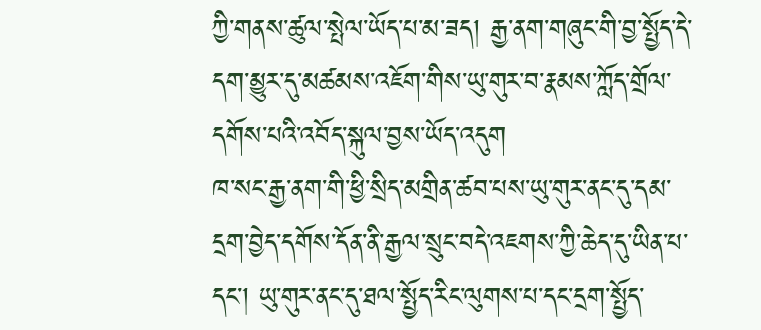ཀྱི་གནས་ཚུལ་སྤེལ་ཡོད་པ་མ་ཟད། རྒྱ་ནག་གཞུང་གི་བྱ་སྤྱོད་དེ་དག་མྱུར་དུ་མཚམས་འཇོག་གིས་ཡུ་གུར་བ་རྣམས་ཀློད་གྲོལ་དགོས་པའི་འབོད་སྐུལ་བྱས་ཡོད་འདུག
ཁ་སང་རྒྱ་ནག་གི་ཕྱི་སྲིད་མགྲིན་ཚབ་པས་ཡུ་གུར་ནང་དུ་དམ་དྲག་བྱེད་དགོས་དོན་ནི་རྒྱལ་སྲུང་བདེ་འཇགས་ཀྱི་ཆེད་དུ་ཡིན་པ་དང་། ཡུ་གུར་ནང་དུ་ཐལ་སྤྱོད་རིང་ལུགས་པ་དང་དྲག་སྤྱོད་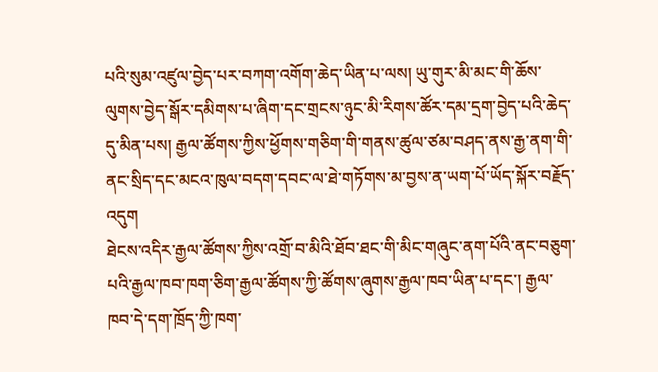པའི་སུམ་འཛུལ་བྱེད་པར་བཀག་འགོག་ཆེད་ཡིན་པ་ལས། ཡུ་གུར་མི་མང་གི་ཆོས་ལུགས་བྱེད་སྒོར་དམིགས་པ་ཞིག་དང་གྲངས་ཉུང་མི་རིགས་ཚོར་དམ་དྲག་བྱེད་པའི་ཆེད་དུ་མིན་པས། རྒྱལ་ཚོགས་ཀྱིས་ཕྱོགས་གཅིག་གི་གནས་ཚུལ་ཙམ་བཤད་ནས་རྒྱ་ནག་གི་ནང་སྲིད་དང་མངའ་ཁུལ་བདག་དབང་ལ་ཐེ་གཏོགས་མ་བྱས་ན་ཡག་པོ་ཡོད་སྐོར་བརྗོད་འདུག
ཐེངས་འདིར་རྒྱལ་ཚོགས་ཀྱིས་འགྲོ་བ་མིའི་ཐོབ་ཐང་གི་མིང་གཞུང་ནག་པོའི་ནང་བཅུག་པའི་རྒྱལ་ཁབ་ཁག་ཅིག་རྒྱལ་ཚོགས་ཀྱི་ཚོགས་ཞུགས་རྒྱལ་ཁབ་ཡིན་པ་དང་། རྒྱལ་ཁབ་དེ་དག་ཁྲོད་ཀྱི་ཁག་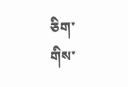ཅིག་གིས་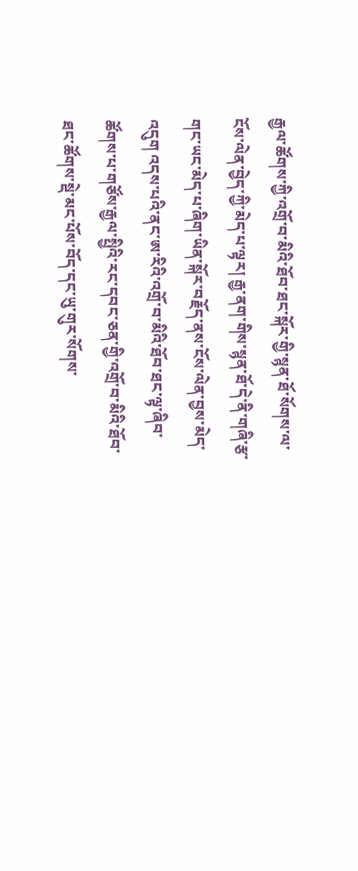རྒྱལ་ཚོགས་ཀྱི་འགྲོ་བ་མིའི་ཐོབ་ཐང་སྐོར་གྱི་སྙན་ཐོ་སོགས་ལ་ངོས་ལེན་བྱེད་ཀྱི་མེད་པ་ལྟར། རྒྱ་ནག་གིས་སྙན་ཐོ་དེ་ནི་གཞི་རྩ་གང་ཡང་མེད་པ་ཞིག་ཡིན་སྐོར་བརྗོད་ནས་ངོས་ལེན་བྱས་མེད་འདུག འདས་པའི་ནང་ཨ་རིའི་འགྲོ་བ་མིའི་ཐོབ་ཐང་ལྟ་ཞིབ་ཚོགས་པ་གཙོས་རྒྱལ་སྤྱིའི་རང་དབང་ཅན་གྱི་འགྲོ་བ་མིའི་ཐོབ་ཐང་ཚོགས་སྡེ་མང་པོས་བོད་དང་ཡུ་གུར་སོགས་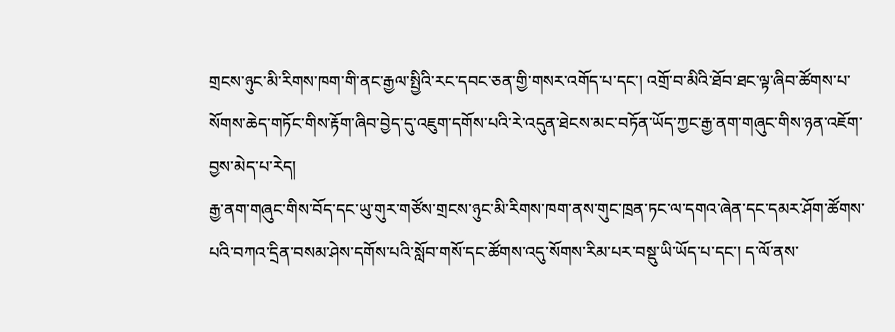གྲངས་ཉུང་མི་རིགས་ཁག་གི་ནང་རྒྱལ་སྤྱིའི་རང་དབང་ཅན་གྱི་གསར་འགོད་པ་དང་། འགྲོ་བ་མིའི་ཐོབ་ཐང་ལྟ་ཞིབ་ཚོགས་པ་སོགས་ཆེད་གཏོང་གིས་རྟོག་ཞིབ་བྱེད་དུ་འཇུག་དགོས་པའི་རེ་འདུན་ཐེངས་མང་བཏོན་ཡོད་ཀྱང་རྒྱ་ནག་གཞུང་གིས་ཉན་འཇོག་བྱས་མེད་པ་རེད།
རྒྱ་ནག་གཞུང་གིས་བོད་དང་ཡུ་གུར་གཙོས་གྲངས་ཉུང་མི་རིགས་ཁག་ནས་གུང་ཁྲན་ཏང་ལ་དགའ་ཞེན་དང་དམར་ཤོག་ཚོགས་པའི་བཀའ་དྲིན་བསམ་ཤེས་དགོས་པའི་སློབ་གསོ་དང་ཚོགས་འདུ་སོགས་རིམ་པར་བསྡུ་ཡི་ཡོད་པ་དང་། ད་ལོ་ནས་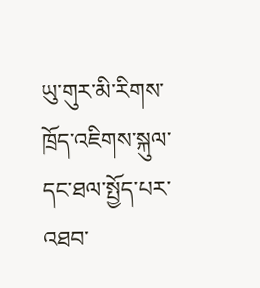ཡུ་གུར་མི་རིགས་ཁྲོད་འཇིགས་སྐུལ་དང་ཐལ་སྤྱོད་པར་འཐབ་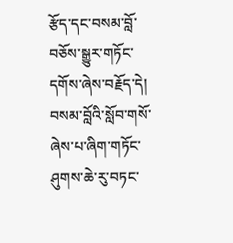རྩོད་དང་བསམ་བློ་བཅོས་སྒྱུར་གཏོང་དགོས་ཞེས་བརྗོད་དེ། བསམ་བློའི་སློབ་གསོ་ཞེས་པ་ཞིག་གཏོང་ཤུགས་ཆེ་རུ་བཏང་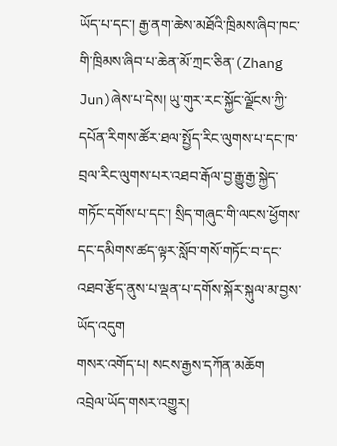ཡོད་པ་དང་། རྒྱ་ནག་ཆེས་མཐོའི་ཁྲིམས་ཞིབ་ཁང་གི་ཁྲིམས་ཞིབ་པ་ཆེན་མོ་ཀྲང་ཅིན་(Zhang Jun)ཞེས་པ་དེས། ཡུ་གུར་རང་སྐྱོང་ལྗོངས་ཀྱི་དཔོན་རིགས་ཚོར་ཐལ་སྤྱོད་རིང་ལུགས་པ་དང་ཁ་བྲལ་རིང་ལུགས་པར་འཐབ་རྒོལ་བྱ་རྒྱུ་རྒྱ་སྐྱེད་གཏོང་དགོས་པ་དང་། སྲིད་གཞུང་གི་ལངས་ཕྱོགས་དང་དམིགས་ཚད་ལྟར་སློབ་གསོ་གཏོང་བ་དང་འཐབ་རྩོད་ནུས་པ་ལྡན་པ་དགོས་སྐོར་སྐུལ་མ་བྱས་ཡོད་འདུག
གསར་འགོད་པ། སངས་རྒྱས་དཀོན་མཆོག
འབྲེལ་ཡོད་གསར་འགྱུར།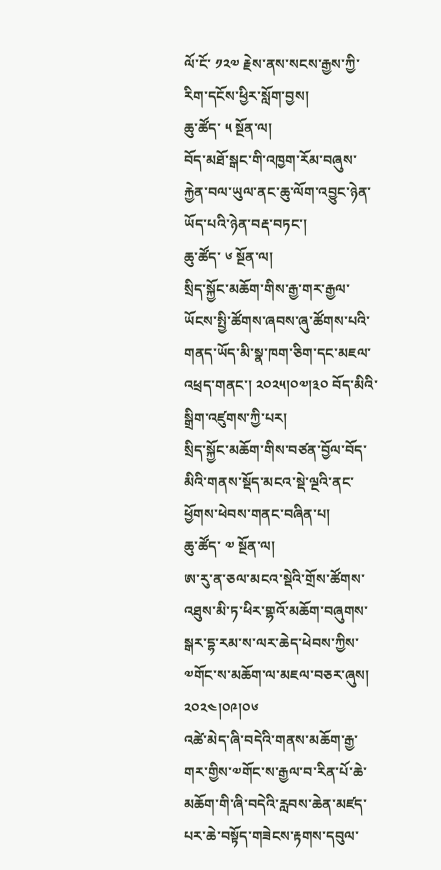ལོ་ངོ་ ༡༢༧ རྗེས་ནས་སངས་རྒྱས་ཀྱི་རིག་དངོས་ཕྱིར་སློག་བྱས།
ཆུ་ཚོད་ ༥ སྔོན་ལ།
བོད་མཐོ་སྒང་གི་འཁྱག་རོམ་བཞུས་རྐྱེན་བལ་ཡུལ་ནང་ཆུ་ལོག་འབྱུང་ཉེན་ཡོད་པའི་ཉེན་བརྡ་བཏང་།
ཆུ་ཚོད་ ༦ སྔོན་ལ།
སྲིད་སྐྱོང་མཆོག་གིས་རྒྱ་གར་རྒྱལ་ཡོངས་སྤྱི་ཚོགས་ཞབས་ཞུ་ཚོགས་པའི་གནད་ཡོད་མི་སྣ་ཁག་ཅིག་དང་མཇལ་འཕྲད་གནང་། ༢༠༢༥།༠༧།༣༠ བོད་མིའི་སྒྲིག་འཛུགས་ཀྱི་པར།
སྲིད་སྐྱོང་མཆོག་གིས་བཙན་བྱོལ་བོད་མིའི་གནས་སྡོད་མངའ་སྡེ་ལྔའི་ནང་ཕྱོགས་ཕེབས་གནང་བཞིན་པ།
ཆུ་ཚོད་ ༧ སྔོན་ལ།
ཨ་རུ་ན་ཅལ་མངའ་སྡེའི་གྲོས་ཚོགས་འཐུས་མི་ཏ་ཕིར་གྷའོ་མཆོག་བཞུགས་སྒར་དྷ་རམ་ས་ལར་ཆེད་ཕེབས་ཀྱིས་༧གོང་ས་མཆོག་ལ་མཇལ་བཅར་ཞུས། ༢༠༢༤།༠༩།༠༦
འཚེ་མེད་ཞི་བདེའི་གནས་མཆོག་རྒྱ་གར་གྱིས་༧གོང་ས་རྒྱལ་བ་རིན་པོ་ཆེ་མཆོག་གི་ཞི་བདེའི་རླབས་ཆེན་མཛད་པར་ཆེ་བསྟོད་གཟེངས་རྟགས་དབུལ་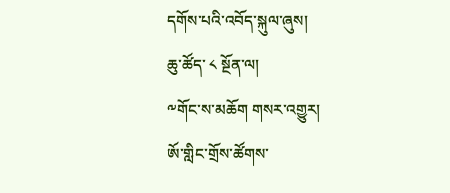དགོས་པའི་འབོད་སྐུལ་ཞུས།
ཆུ་ཚོད་ ༨ སྔོན་ལ།
༸གོང་ས་མཆོག གསར་འགྱུར།
ཨོ་གླིང་གྲོས་ཚོགས་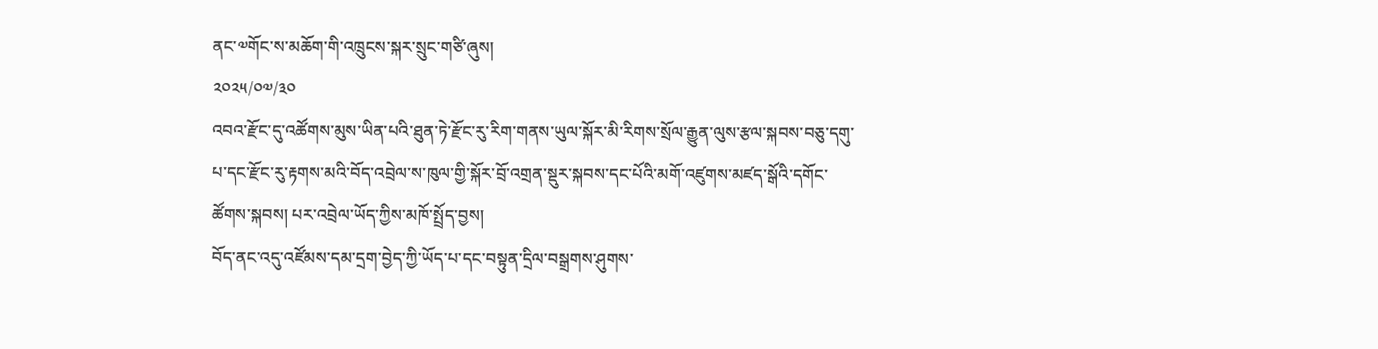ནང་༧གོང་ས་མཆོག་གི་འཁྲུངས་སྐར་སྲུང་གཙི་ཞུས།
༢༠༢༥/༠༧/༣༠
འབའ་རྫོང་དུ་འཚོགས་མུས་ཡིན་པའི་ཐུན་ཏེ་རྫོང་རུ་རིག་གནས་ཡུལ་སྐོར་མི་རིགས་སྲོལ་རྒྱུན་ལུས་རྩལ་སྐབས་བཅུ་དགུ་པ་དང་རྫོང་རུ་རྟགས་མའི་བོད་འབྲེལ་ས་ཁུལ་གྱི་སྐོར་བྲོ་འགྲན་སྡུར་སྐབས་དང་པོའི་མགོ་འཛུགས་མཛད་སྒོའི་དགོང་ཚོགས་སྐབས། པར་འབྲེལ་ཡོད་ཀྱིས་མཁོ་སྤྲོད་བྱས།
བོད་ནང་འདུ་འཛོམས་དམ་དྲག་བྱེད་ཀྱི་ཡོད་པ་དང་བསྟུན་དྲིལ་བསྒྲགས་ཤུགས་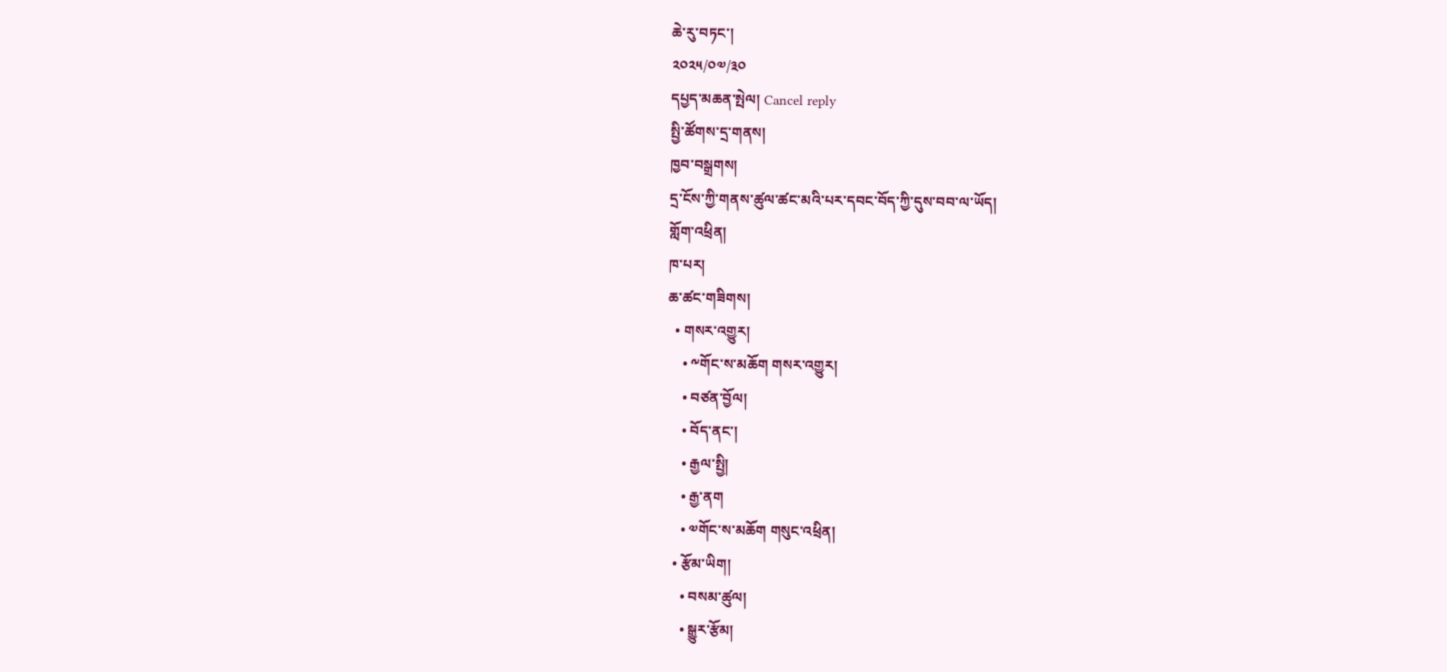ཆེ་རུ་བཏང་།
༢༠༢༥/༠༧/༣༠
དཔྱད་མཆན་སྤེལ། Cancel reply
སྤྱི་ཚོགས་དྲ་གནས།
ཁྱབ་བསྒྲགས།
དྲ་ངོས་ཀྱི་གནས་ཚུལ་ཚང་མའི་པར་དབང་བོད་ཀྱི་དུས་བབ་ལ་ཡོད།
གློག་འཕྲིན།
ཁ་པར།
ཆ་ཚང་གཟིགས།
  • གསར་འགྱུར།
    • ༸གོང་ས་མཆོག གསར་འགྱུར།
    • བཙན་བྱོལ།
    • བོད་ནང་།
    • རྒྱལ་སྤྱི།
    • རྒྱ་ནག
    • ༧གོང་ས་མཆོག གསུང་འཕྲིན།
  • རྩོམ་ཡིག།
    • བསམ་ཚུལ།
    • སྒྱུར་རྩོམ།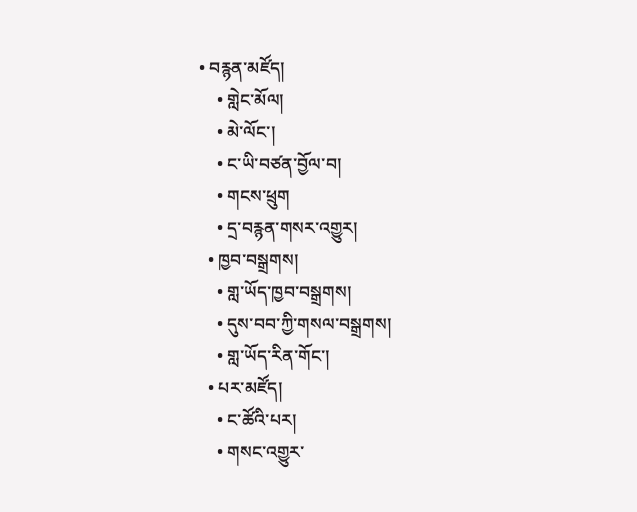• བརྙན་མཛོད།
    • གླེང་མོལ།
    • མེ་ལོང་།
    • ང་ཡི་བཙན་བྱོལ་བ།
    • གངས་ཕྲུག
    • དྲ་བརྙན་གསར་འགྱུར།
  • ཁྱབ་བསྒྲགས།
    • གླ་ཡོད་ཁྱབ་བསྒྲགས།
    • དུས་བབ་ཀྱི་གསལ་བསྒྲགས།
    • གླ་ཡོད་རིན་གོང་།
  • པར་མཛོད།
    • ང་ཚོའི་པར།
    • གསང་འགྱུར་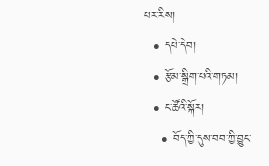པར་རིས།
  • དཔེ་དེབ།
  • རྩོམ་སྒྲིག་པའི་གཏམ།
  • ང་ཚོའི་སྐོར།
    • བོད་ཀྱི་དུས་བབ་ཀྱི་བྱུང་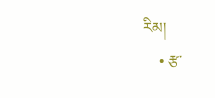རིམ།
    • རྩ་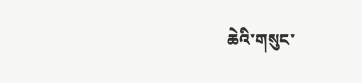ཆེའི་གསུང་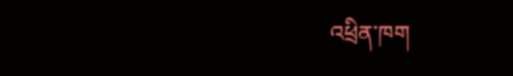འཕྲིན་ཁག